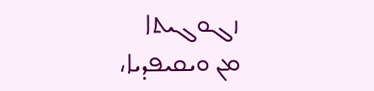ܙܓܘܓܝܬܐ
ܡܢ ܘܝܩܝܦܕܝܐ،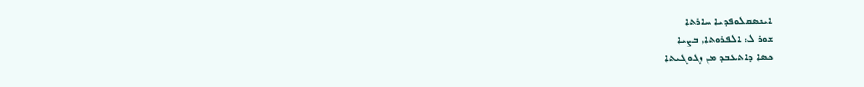ܐܝܢܣܩܠܘܦܕܝܐ ܚܐܪܬܐ
ܫܘܪ ܠ: ܐܠܦܪܘܬܐ, ܒܨܝܐ
ܟܣܐ ܕܐܬܥܒܕ ܡܢ ܙܓܘܓܝܬܐ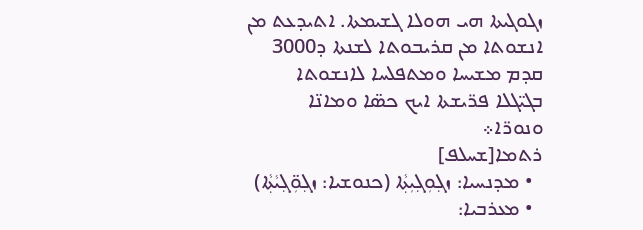ܙܓܘܓܝܬܐ ܗܝ ܗܘܠܐ ܓܫܝܡܬܐ. ܐܬܝܕܥܬ ܡܢ ܐܢܫܘܬܐ ܡܢ ܩܪܝܒܘܬܐ ܠܫܢܬܐ ܕ3000 ܩܕܡ ܡܫܝܚܐ ܘܡܬܦܠܚܐ ܠܐܢܫܘܬܐ ܒܓܝ̈ܓܠܐ ܦܪ̈ܝܫܬܐ ܐܝܟ ܟܣ̈ܐ ܘܡܐܢ̈ܐ ܘܢܘܪ̈ܐ܀
ܪܬܡܐ[ܫܚܠܦ]
  • ܡܕܢܚܝܐ: ܙܓ݂ܘܼܓ݂ܝܼܬ݂ܵܐ (ܟܢܘܫܝܐ: ܙܓ݂ܘܼ̈ܓ݂ܝܵܬ݂ܵܐ)
  • ܡܥܪܒܝܐ: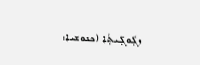ܙܓ݂ܽܘܓ݂ܺܝܬ݂ܳܐ (ܟܢܘܫܝܐ: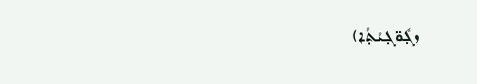ܙܓ݂ܽܘ̈ܓ݂ܝܳܬ݂ܳܐ)